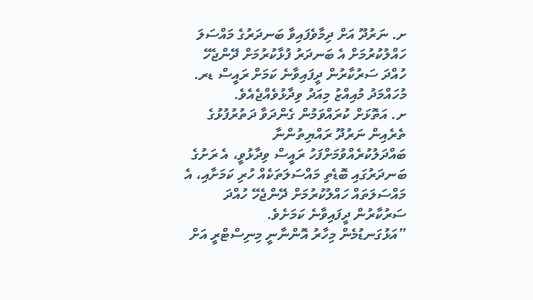ށ. ނަރުދޫ އަށް ދިމާވެފައިވާ ބަނދަރުގެ މައްސަލަ ހައްލުކުރުމަށް އެ ބަނދަރު ފުޅާކުރުމަށް ދޭންޖެހޭ ހުއްދަ ސަރުކާރުން ދީފައިވާނެ ކަމަށް ރައީސް ޑރ. މުހައްމަދު މުއިއްޒު މިއަދު ވިދާޅުވެއްޖެއެވެ.
ށ. އަތޮޅަށް ކުރައްވަމުން ގެންދަވާ ދަތުރުފުޅުގެ ތެރެއިން ނަރުދޫ ރައްޔިތުންނާ ބައްދަލުކުރެއްވުމަށްފަހު ރައީސް ވިދާޅުވީ، އެ ރަށުގެ ބަނދަރުގައި ބޮޑެތި މައްސަލަތަކެއް ހުރި ކަމަށާއި، އެ މައްސަލަތައް ހައްލުކުރުމަށް ދޭންޖެހޭ ހުއްދަ ސަރުކާރުން ދީފައިވާނެ ކަމަށެވެ.
”އަޅުގަނޑުމެން މިހާރު އޮންނާނީ މިނިސްޓްރީ އަށް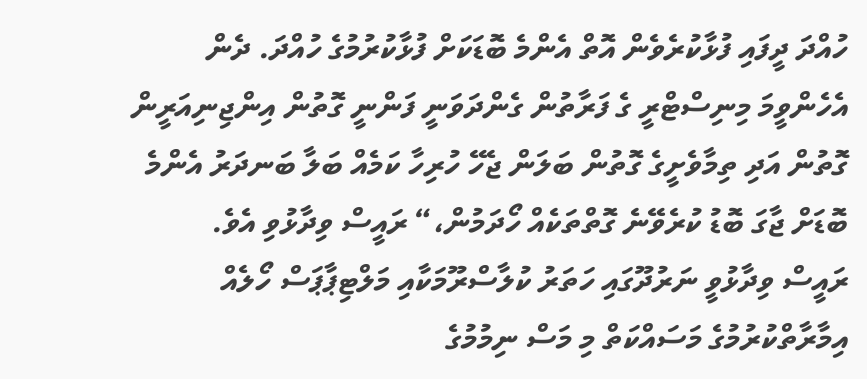ހުއްދަ ދީފައި ފުޅާކުރެވެން އޮތް އެންމެ ބޮޑަކަށް ފުޅާކުރުމުގެ ހުއްދަ. ދެން އެހެންވީމަ މިނިސްޓްރީ ގެ ފަރާތުން ގެންދަވަނީ ފަންނީ ގޮތުން އިންޖިނިއަރީން ގޮތުން އަދި ތިމާވެށީގެ ގޮތުން ބަލަން ޖެހޭ ހުރިހާ ކަމެއް ބަލާ ބަނދަރު އެންމެ ބޮޑަށް ޖާގަ ބޮޑު ކުރެވޭނެ ގޮތްތަކެއް ހޯދަމުން،“ ރައީސް ވިދާޅުވި އެވެ.
ރައީސް ވިދާޅުވީ ނަރުދޫގައި ހަތަރު ކުލާސްރޫމަކާއި މަލްޓިޕާޕަސް ހޯލެއް އިމާރާތްކުރުމުގެ މަސައްކަތް މި މަސް ނިމުމުގެ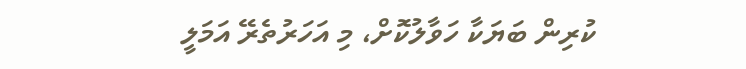ކުރިން ބަޔަކާ ހަވާލުކޮށް، މި އަހަރުތެރޭ އަމަލީ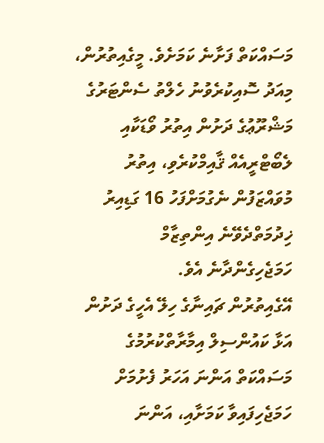މަސައްކަތް ފަށާނެ ކަމަށެވެ. މީގެއިތުރުން، މިއަދު ސޮއިކުރެވުނު ހެލްތު ސެންޓަރުގެ މަޝްރޫޢުގެ ދަށުން އިތުރު ވޯޑަކާއި ލެބޯޓްރީއެއް ޤާއިމްކުރެވި، އިތުރު މުވައްޒަފުން ނެގުމަށްފަހު 16 ގަޑިއިރު ޚިދުމަތްދެވޭނެ އިންތިޒާމް ހަމަޖެހިގެންދާނެ އެވެ.
އޭގެއިތުރުން ޗައިނާގެ ހިލޭ އެހީގެ ދަށުން އަޅާ ކައުންސިލް އިމާރާތްކުރުމުގެ މަސައްކަތް އަންނަ އަހަރު ފެށުމަށް ހަމަޖެހިފައިވާ ކަމަށާއި، އަންނަ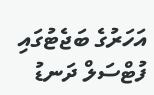އަހަރުގެ ބަޖެޓުގައި ފުޓްސަލް ދަނޑު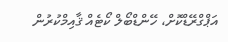އަޕްގްރޭޑްކޮށް، ހޭންޑްބޯލް ކޯޓެއް ޤާއިމްކުރުން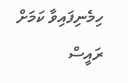ހިމެނިފައިވާ ކަމަށް ރައީސް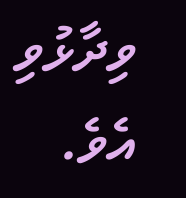ވިދާޅުވި އެވެ.